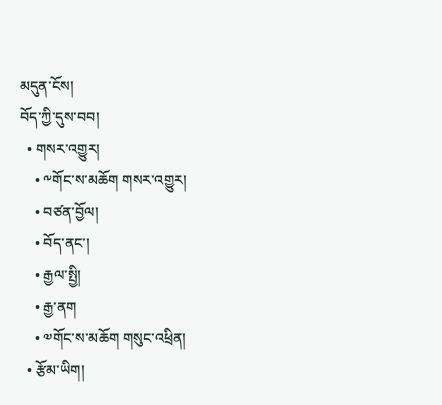མདུན་ངོས།
བོད་ཀྱི་དུས་བབ།
  • གསར་འགྱུར།
    • ༸གོང་ས་མཆོག གསར་འགྱུར།
    • བཙན་བྱོལ།
    • བོད་ནང་།
    • རྒྱལ་སྤྱི།
    • རྒྱ་ནག
    • ༧གོང་ས་མཆོག གསུང་འཕྲིན།
  • རྩོམ་ཡིག།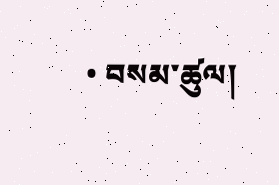• བསམ་ཚུལ།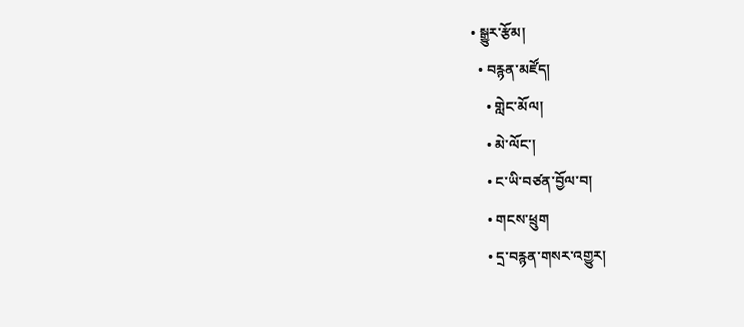• སྒྱུར་རྩོམ།
  • བརྙན་མཛོད།
    • གླེང་མོལ།
    • མེ་ལོང་།
    • ང་ཡི་བཙན་བྱོལ་བ།
    • གངས་ཕྲུག
    • དྲ་བརྙན་གསར་འགྱུར།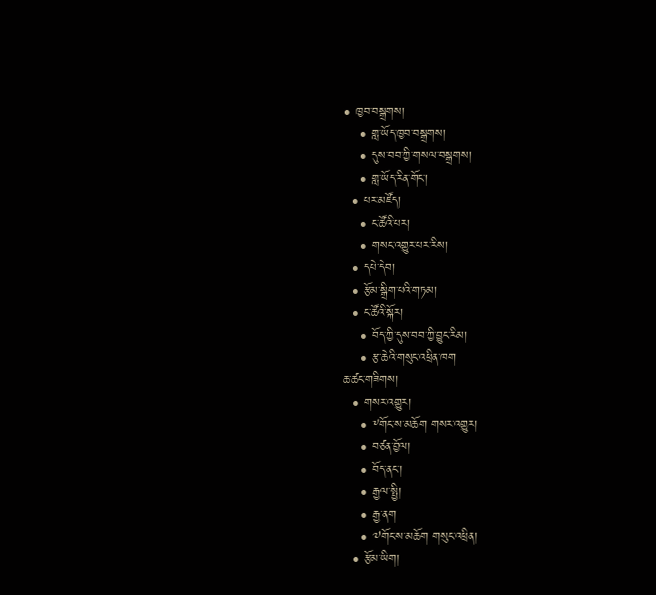• ཁྱབ་བསྒྲགས།
    • གླ་ཡོད་ཁྱབ་བསྒྲགས།
    • དུས་བབ་ཀྱི་གསལ་བསྒྲགས།
    • གླ་ཡོད་རིན་གོང་།
  • པར་མཛོད།
    • ང་ཚོའི་པར།
    • གསང་འགྱུར་པར་རིས།
  • དཔེ་དེབ།
  • རྩོམ་སྒྲིག་པའི་གཏམ།
  • ང་ཚོའི་སྐོར།
    • བོད་ཀྱི་དུས་བབ་ཀྱི་བྱུང་རིམ།
    • རྩ་ཆེའི་གསུང་འཕྲིན་ཁག
ཆ་ཚང་གཟིགས།
  • གསར་འགྱུར།
    • ༸གོང་ས་མཆོག གསར་འགྱུར།
    • བཙན་བྱོལ།
    • བོད་ནང་།
    • རྒྱལ་སྤྱི།
    • རྒྱ་ནག
    • ༧གོང་ས་མཆོག གསུང་འཕྲིན།
  • རྩོམ་ཡིག།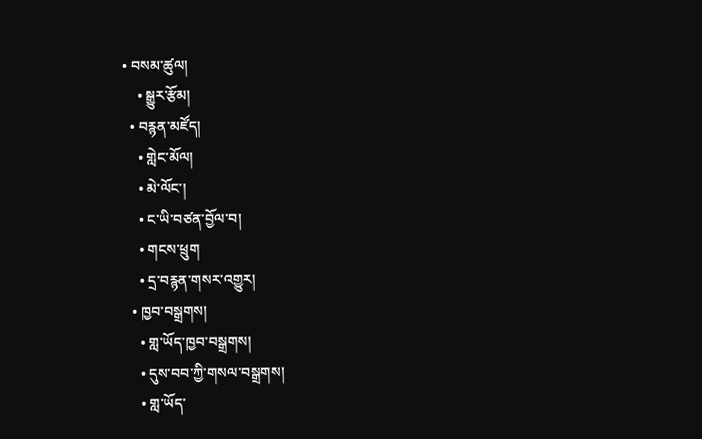• བསམ་ཚུལ།
    • སྒྱུར་རྩོམ།
  • བརྙན་མཛོད།
    • གླེང་མོལ།
    • མེ་ལོང་།
    • ང་ཡི་བཙན་བྱོལ་བ།
    • གངས་ཕྲུག
    • དྲ་བརྙན་གསར་འགྱུར།
  • ཁྱབ་བསྒྲགས།
    • གླ་ཡོད་ཁྱབ་བསྒྲགས།
    • དུས་བབ་ཀྱི་གསལ་བསྒྲགས།
    • གླ་ཡོད་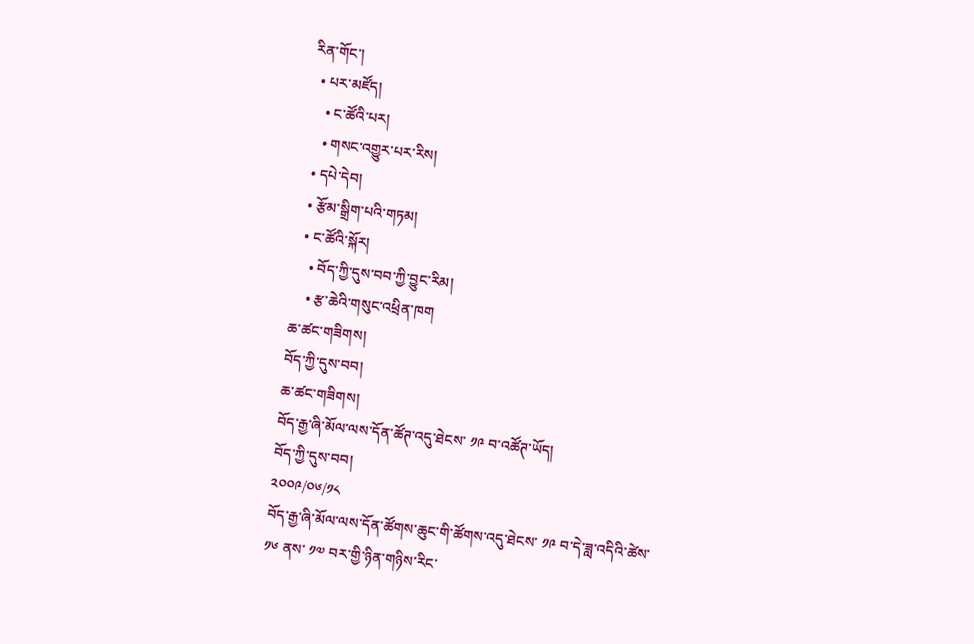རིན་གོང་།
  • པར་མཛོད།
    • ང་ཚོའི་པར།
    • གསང་འགྱུར་པར་རིས།
  • དཔེ་དེབ།
  • རྩོམ་སྒྲིག་པའི་གཏམ།
  • ང་ཚོའི་སྐོར།
    • བོད་ཀྱི་དུས་བབ་ཀྱི་བྱུང་རིམ།
    • རྩ་ཆེའི་གསུང་འཕྲིན་ཁག
ཆ་ཚང་གཟིགས།
བོད་ཀྱི་དུས་བབ།
ཆ་ཚང་གཟིགས།
བོད་རྒྱ་ཞི་མོལ་ལས་དོན་ཚོཊ་འདུ་ཐེངས་ ༡༩ བ་འཚོཊ་ཡོད།
བོད་ཀྱི་དུས་བབ།
༢༠༠༩/༠༦/༡༨
བོད་རྒྱ་ཞི་མོལ་ལས་དོན་ཚོགས་ཆུང་གི་ཚོགས་འདུ་ཐེངས་ ༡༩ བ་དེ་ཟླ་འདིའི་ཚེས་ ༡༦ ནས་ ༡༧ བར་གྱི་ཉིན་གཉིས་རིང་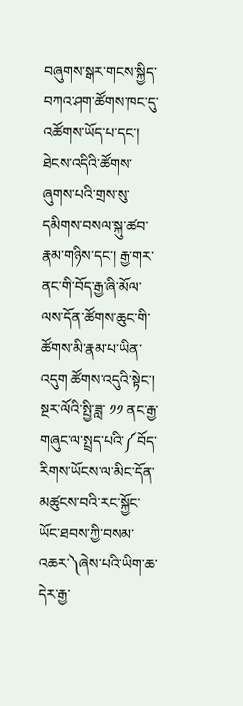བཞུགས་སྒར་གངས་སྐྱིད་བཀའ་ཤག་ཚོགས་ཁང་དུ་འཚོགས་ཡོད་པ་དང་། ཐེངས་འདིའི་ཚོགས་ཞུགས་པའི་གྲས་སུ་དམིགས་བསལ་སྐུ་ཚབ་རྣམ་གཉིས་དང་། རྒྱ་གར་ནང་གི་བོད་རྒྱ་ཞི་མོལ་ལས་དོན་ཚོགས་ཆུང་གི་ཚོགས་མི་རྣམ་པ་ཡིན་འདུག ཚོགས་འདུའི་སྟེང་། སྔར་ལོའི་སྤྱི་ཟླ་ ༡༡ ནང་རྒྱ་གཞུང་ལ་སྤྲད་པའི་༼བོད་རིགས་ཡོངས་ལ་མིང་དོན་མཚུངས་བའི་རང་སྐྱོང་ཡོང་ཐབས་ཀྱི་བསམ་འཆར་༽ཞེས་པའི་ཡིག་ཆ་དེར་རྒྱ་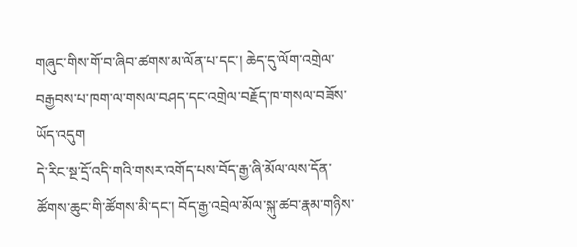གཞུང་གིས་གོ་བ་ཞིབ་ཚགས་མ་ལོན་པ་དང་། ཆེད་དུ་ལོག་འགྲེལ་བརྒྱབས་པ་ཁག་ལ་གསལ་བཤད་དང་འགྲེལ་བརྗོད་ཁ་གསལ་བཟོས་ཡོད་འདུག
དེ་རིང་སྔ་དྲོ་འདི་གའི་གསར་འགོད་པས་བོད་རྒྱ་ཞི་མོལ་ལས་དོན་ཚོགས་ཆུང་གི་ཚོགས་མི་དང་། བོད་རྒྱ་འབྲེལ་མོལ་སྐུ་ཚབ་རྣམ་གཉིས་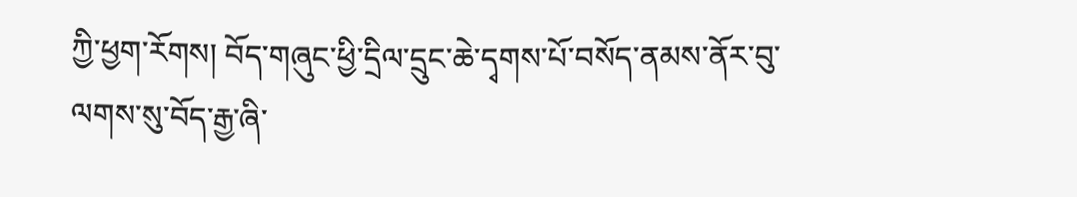ཀྱི་ཕྱག་རོགས། བོད་གཞུང་ཕྱི་དྲིལ་དྲུང་ཆེ་དྭགས་པོ་བསོད་ནམས་ནོར་བུ་ལགས་སུ་བོད་རྒྱ་ཞི་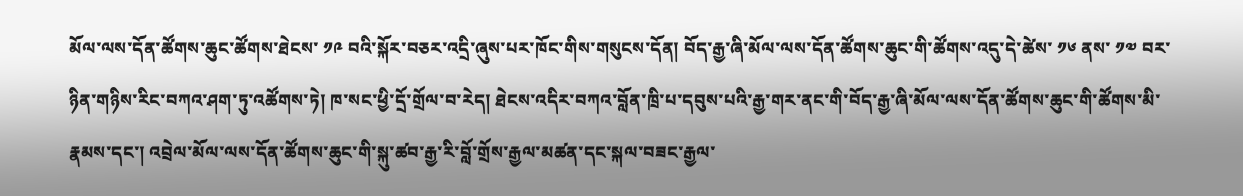མོལ་ལས་དོན་ཚོགས་ཆུང་ཚོགས་ཐེངས་ ༡༩ བའི་སྐོར་བཅར་འདྲི་ཞུས་པར་ཁོང་གིས་གསུངས་དོན། བོད་རྒྱ་ཞི་མོལ་ལས་དོན་ཚོགས་ཆུང་གི་ཚོགས་འདུ་དེ་ཚེས་ ༡༦ ནས་ ༡༧ བར་ཉིན་གཉིས་རིང་བཀའ་ཤག་ཏུ་འཚོགས་ཏེ། ཁ་སང་ཕྱི་དྲོ་གྲོལ་བ་རེད། ཐེངས་འདིར་བཀའ་བློན་ཁྲི་པ་དབུས་པའི་རྒྱ་གར་ནང་གི་བོད་རྒྱ་ཞི་མོལ་ལས་དོན་ཚོགས་ཆུང་གི་ཚོགས་མི་རྣམས་དང་། འབྲེལ་མོལ་ལས་དོན་ཚོགས་ཆུང་གི་སྐུ་ཚབ་རྒྱ་རི་བློ་གྲོས་རྒྱལ་མཚན་དང་སྐལ་བཟང་རྒྱལ་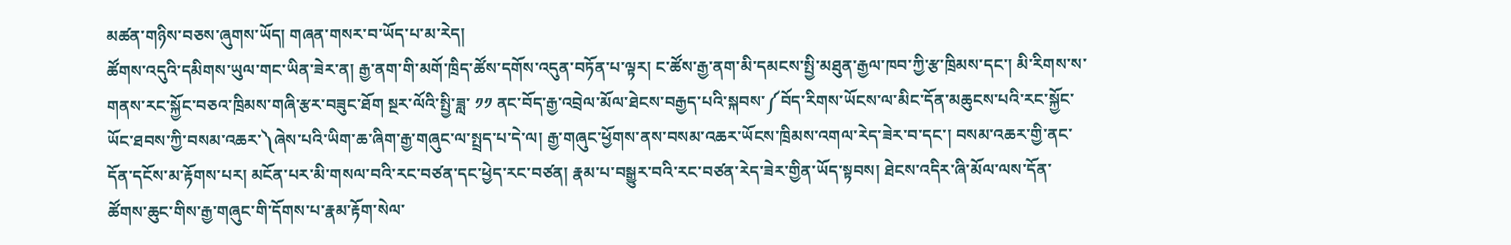མཚན་གཉིས་བཅས་ཞུགས་ཡོད། གཞན་གསར་བ་ཡོད་པ་མ་རེད།
ཚོགས་འདུའི་དམིགས་ཡུལ་གང་ཡིན་ཟེར་ན། རྒྱ་ནག་གི་མགོ་ཁྲིད་ཚོས་དགོས་འདུན་བཏོན་པ་ལྟར། ང་ཚོས་རྒྱ་ནག་མི་དམངས་སྤྱི་མཐུན་རྒྱལ་ཁབ་ཀྱི་རྩ་ཁྲིམས་དང་། མི་རིགས་ས་གནས་རང་སྐྱོང་བཅའ་ཁྲིམས་གཞི་རྩར་བཟུང་ཐོག སྔར་ལོའི་སྤྱི་ཟླ་ ༡༡ ནང་བོད་རྒྱ་འབྲེལ་མོལ་ཐེངས་བརྒྱད་པའི་སྐབས་༼བོད་རིགས་ཡོངས་ལ་མིང་དོན་མཆུངས་པའི་རང་སྐྱོང་ཡོང་ཐབས་ཀྱི་བསམ་འཆར་༽ཞེས་པའི་ཡིག་ཆ་ཞིག་རྒྱ་གཞུང་ལ་སྤྲད་པ་དེ་ལ། རྒྱ་གཞུང་ཕྱོགས་ནས་བསམ་འཆར་ཡོངས་ཁྲིམས་འགལ་རེད་ཟེར་བ་དང་། བསམ་འཆར་གྱི་ནང་དོན་དངོས་མ་རྟོགས་པར། མངོན་པར་མི་གསལ་བའི་རང་བཙན་དང་ཕྱེད་རང་བཙན། རྣམ་པ་བསྒྱུར་བའི་རང་བཙན་རེད་ཟེར་གྱིན་ཡོད་སྟབས། ཐེངས་འདིར་ཞི་མོལ་ལས་དོན་ཚོགས་ཆུང་གིས་རྒྱ་གཞུང་གི་དོགས་པ་རྣམ་རྟོག་སེལ་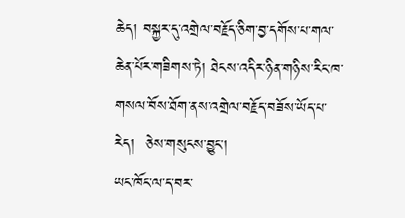ཆེད། བསྐྱར་དུ་འགྲེལ་བརྗོད་ཅིག་བྱ་དགོས་པ་གལ་ཆེན་པོར་གཟིགས་ཏེ། ཐེངས་འདིར་ཉིན་གཉིས་རིང་ཁ་གསལ་བོས་ཐོག་ནས་འགྲེལ་བརྗོད་བཟོས་ཡོད་པ་རེད།  ཅེས་གསུངས་བྱུང་།
ཡང་ཁོང་ལ་ད་བར་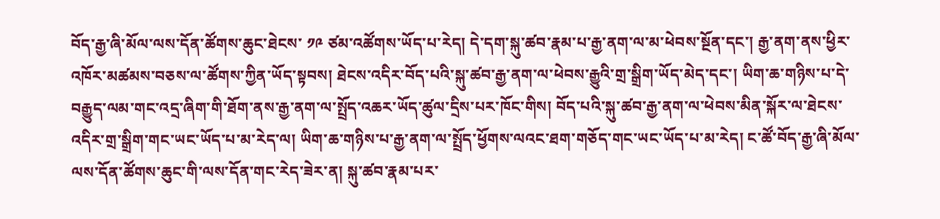བོད་རྒྱ་ཞི་མོལ་ལས་དོན་ཚོགས་ཆུང་ཐེངས་ ༡༩ ཙམ་འཚོགས་ཡོད་པ་རེད། དེ་དག་སྐུ་ཚབ་རྣམ་པ་རྒྱ་ནག་ལ་མ་ཕེབས་སྔོན་དང་། རྒྱ་ནག་ནས་ཕྱིར་འཁོར་མཚམས་བཅས་ལ་ཚོགས་ཀྱིན་ཡོད་སྟབས། ཐེངས་འདིར་བོད་པའི་སྐུ་ཚབ་རྒྱ་ནག་ལ་ཕེབས་རྒྱུའི་གྲ་སྒྲིག་ཡོད་མེད་དང་། ཡིག་ཆ་གཉིས་པ་དེ་བརྒྱུད་ལམ་གང་འདྲ་ཞིག་གི་ཐོག་ནས་རྒྱ་ནག་ལ་སྤྲོད་འཆར་ཡོད་ཚུལ་དྲིས་པར་ཁོང་གིས། བོད་པའི་སྐུ་ཚབ་རྒྱ་ནག་ལ་ཕེབས་མིན་སྐོར་ལ་ཐེངས་འདིར་གྲ་སྒྲིག་གང་ཡང་ཡོད་པ་མ་རེད་ལ། ཡིག་ཆ་གཉིས་པ་རྒྱ་ནག་ལ་སྤྲོད་ཕྱོགས་ལའང་ཐག་གཅོད་གང་ཡང་ཡོད་པ་མ་རེད། ང་ཚོ་བོད་རྒྱ་ཞི་མོལ་ལས་དོན་ཚོགས་ཆུང་གི་ལས་དོན་གང་རེད་ཟེར་ན། སྐུ་ཚབ་རྣམ་པར་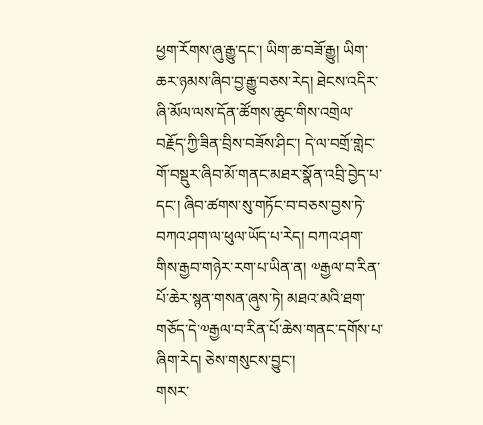ཕྱག་རོགས་ཞུ་རྒྱུ་དང་། ཡིག་ཆ་བཟོ་རྒྱུ། ཡིག་ཆར་ཉམས་ཞིབ་བྱ་རྒྱུ་བཅས་རེད། ཐེངས་འདིར་ཞི་མོལ་ལས་དོན་ཚོགས་ཆུང་གིས་འགྲེལ་བརྗོད་ཀྱི་ཟིན་བྲིས་བཟོས་ཤིང་། དེ་ལ་བགྲོ་གླེང་གོ་བསྡུར་ཞིབ་མོ་གནང་མཐར་སྣོན་འབྲི་བྱེད་པ་དང་། ཞིབ་ཚགས་སུ་གཏོང་བ་བཅས་བྱས་ཏེ་བཀའ་ཤག་ལ་ཕུལ་ཡོད་པ་རེད། བཀའ་ཤག་གིས་རྒྱབ་གཉེར་རག་པ་ཡིན་ན། ༧རྒྱལ་བ་རིན་པོ་ཆེར་སྙན་གསན་ཞུས་ཏེ། མཐའ་མའི་ཐག་གཅོད་དེ་༧རྒྱལ་བ་རིན་པོ་ཆེས་གནང་དགོས་པ་ཞིག་རེད། ཅེས་གསུངས་བྱུང་།
གསར་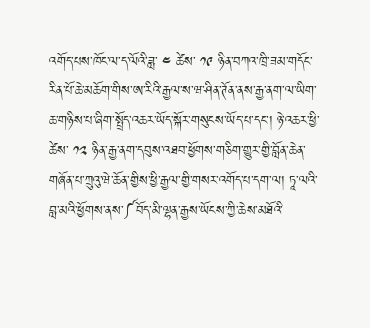འགོད་པས་ཁོང་ལ་ད་ལོའི་ཟླ་ ༤ ཚེས་ ༡༩ ཉིན་བཀའ་ཁྲི་ཟམ་གདོང་རིན་པོ་ཆེ་མཆོག་གིས་ཨ་རིའི་རྒྱལ་ས་ཝ་ཤིན་ཊོན་ནས་རྒྱ་ནག་ལ་ཡིག་ཆ་གཉིས་པ་ཞིག་སྤྲོད་འཆར་ཡོད་སྐོར་གསུངས་ཡོད་པ་དང་། ཉེ་འཆར་ཕྱི་ཚེས་ ༡༢ ཉིན་རྒྱ་ནག་དབུས་འཐབ་ཕྱོགས་གཅིག་གྱུར་གྱི་བློན་ཆེན་གཞོན་པ་ཀྲུའུ་ཝེ་ཆོན་གྱིས་ཕྱི་རྒྱལ་གྱི་གསར་འགོད་པ་དག་ལ། ཏཱ་ལའི་བླ་མའི་ཕྱོགས་ནས་༼བོད་མི་ལྷན་རྒྱས་ཡོངས་ཀྱི་ཆེས་མཐོའི་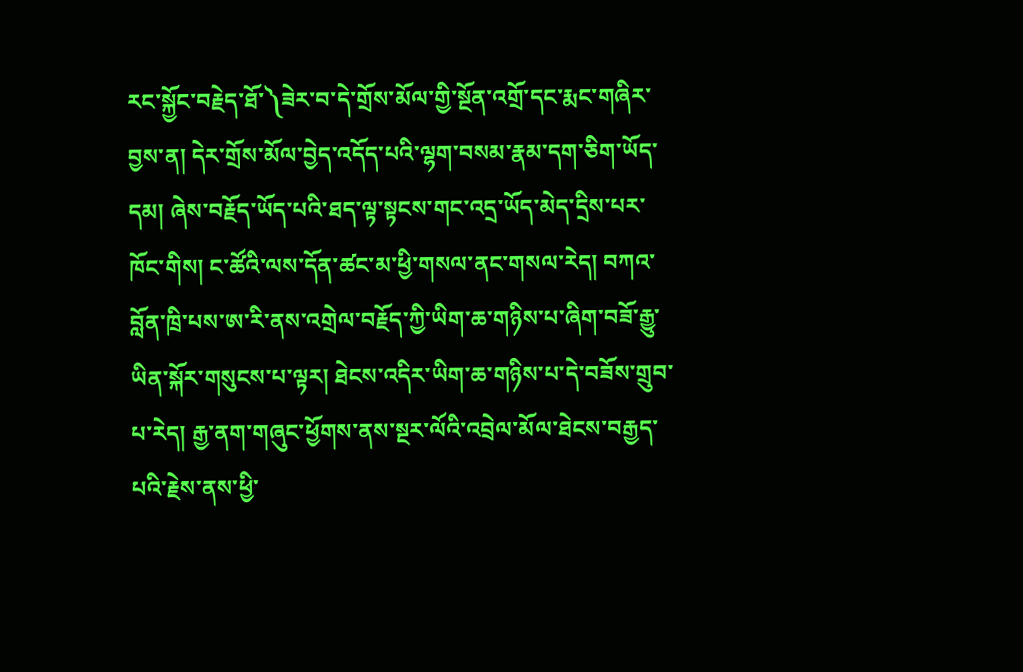རང་སྐྱོང་བརྗེད་ཐོ་༽ཟེར་བ་དེ་གྲོས་མོལ་གྱི་སྔོན་འགྲོ་དང་རྨང་གཞིར་བྱས་ན། དེར་གྲོས་མོལ་བྱེད་འདོད་པའི་ལྷག་བསམ་རྣམ་དག་ཅིག་ཡོད་དམ། ཞེས་བརྗོད་ཡོད་པའི་ཐད་ལྟ་སྟངས་གང་འདྲ་ཡོད་མེད་དྲིས་པར་ཁོང་གིས། ང་ཚོའི་ལས་དོན་ཚང་མ་ཕྱི་གསལ་ནང་གསལ་རེད། བཀའ་བློན་ཁྲི་པས་ཨ་རི་ནས་འགྲེལ་བརྗོད་ཀྱི་ཡིག་ཆ་གཉིས་པ་ཞིག་བཟོ་རྒྱུ་ཡིན་སྐོར་གསུངས་པ་ལྟར། ཐེངས་འདིར་ཡིག་ཆ་གཉིས་པ་དེ་བཟོས་གྲུབ་པ་རེད། རྒྱ་ནག་གཞུང་ཕྱོགས་ནས་སྔར་ལོའི་འབྲེལ་མོལ་ཐེངས་བརྒྱད་པའི་རྗེས་ནས་ཕྱི་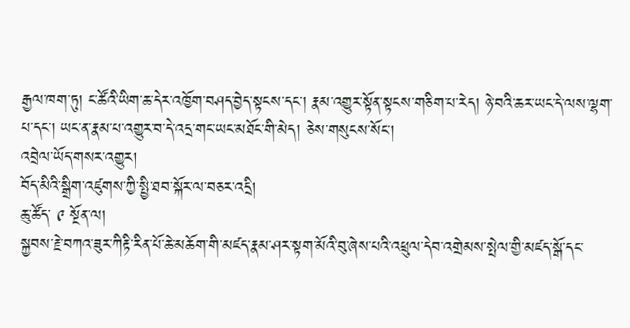རྒྱལ་ཁག་ཏུ། ང་ཚོའི་ཡིག་ཆ་དེར་འཁྱོག་བཤད་བྱེད་སྟངས་དང་། རྣམ་འགྱུར་སྟོན་སྟངས་གཅིག་པ་རེད། ཉེ་བའི་ཆར་ཡང་དེ་ལས་ལྷག་པ་དང་། ཡང་ན་རྣམ་པ་འགྱུར་བ་དེ་འདྲ་གང་ཡང་མཐོང་གི་མེད། ཅེས་གསུངས་སོང་།
འབྲེལ་ཡོད་གསར་འགྱུར།
བོད་མིའི་སྒྲིག་འཛུགས་ཀྱི་སྤྱི་ཐབ་སྐོར་ལ་བཅར་འདྲི།
ཆུ་ཚོད་ ༩ སྔོན་ལ།
སྐྱབས་རྗེ་བཀའ་ཟུར་ཀིརྟི་རིན་པོ་ཆེ་མཆོག་གི་མཛད་རྣམ་ཤར་སྟག་མོའི་བུ་ཞེས་པའི་འཕྲུལ་དེབ་འགྲེམས་སྤེལ་གྱི་མཛད་སྒོ་དང་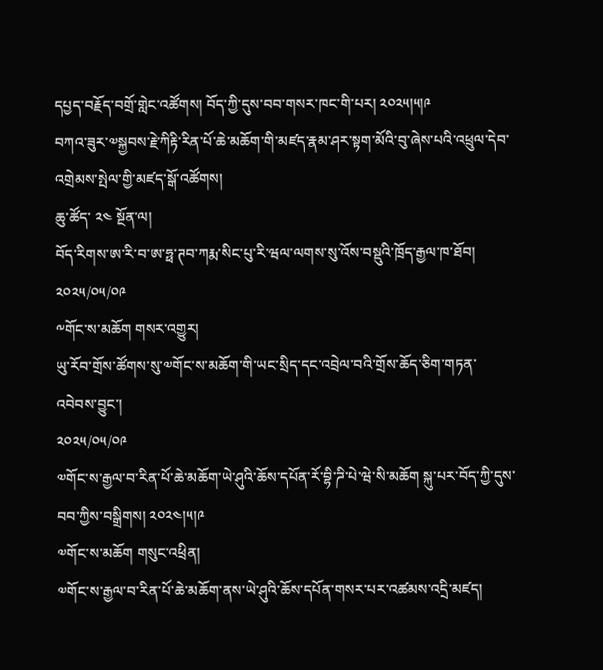དཔྱད་བརྗོད་བགྲོ་གླེང་འཚོགས། བོད་ཀྱི་དུས་བབ་གསར་ཁང་གི་པར། ༢༠༢༥།༥།༩
བཀའ་ཟུར་༧སྐྱབས་རྗེ་ཀིརྟི་རིན་པོ་ཆེ་མཆོག་གི་མཛད་རྣམ་ཤར་སྟག་མོའི་བུ་ཞེས་པའི་འཕྲུལ་དེབ་འགྲེམས་སྤེལ་གྱི་མཛད་སྒོ་འཚོགས།
ཆུ་ཚོད་ ༢༤ སྔོན་ལ།
བོད་རིགས་ཨ་རི་བ་ཨ་ཧྥ་ཊབ་ཀརྨ་སིང་པུ་རི་ཝལ་ལགས་སུ་འོས་བསྡུའི་ཁྲོད་རྒྱལ་ཁ་ཐོབ།
༢༠༢༥/༠༥/༠༩
༸གོང་ས་མཆོག གསར་འགྱུར།
ཡུ་རོབ་གྲོས་ཚོགས་སུ་༧གོང་ས་མཆོག་གི་ཡང་སྲིད་དང་འབྲེལ་བའི་གྲོས་ཆོད་ཅིག་གཏན་འབེབས་བྱུང་།
༢༠༢༥/༠༥/༠༩
༧གོང་ས་རྒྱལ་བ་རིན་པོ་ཆེ་མཆོག་ཡེ་ཤུའི་ཆོས་དཔོན་རོ་བྷི་ཌི་པེ་ཝེ་སི་མཆོག སྐུ་པར་བོད་ཀྱི་དུས་བབ་ཀྱིས་བསྒྲིགས། ༢༠༢༤།༥།༩
༧གོང་ས་མཆོག གསུང་འཕྲིན།
༧གོང་ས་རྒྱལ་བ་རིན་པོ་ཆེ་མཆོག་ནས་ཡེ་ཤུའི་ཆོས་དཔོན་གསར་པར་འཚམས་འདྲི་མཛད།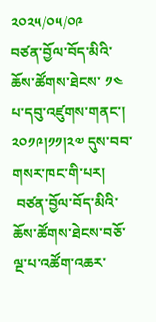༢༠༢༥/༠༥/༠༩
བཙན་བྱོལ་བོད་མིའི་ཆོས་ཚོགས་ཐེངས་ ༡༤ པ་དབུ་འཛུགས་གནང་། ༢༠༡༩།༡༡།༢༧ དུས་བབ་གསར་ཁང་གི་པར།
 བཙན་བྱོལ་བོད་མིའི་ཆོས་ཚོགས་ཐེངས་བཅོ་ལྔ་པ་འཚོག་འཆར་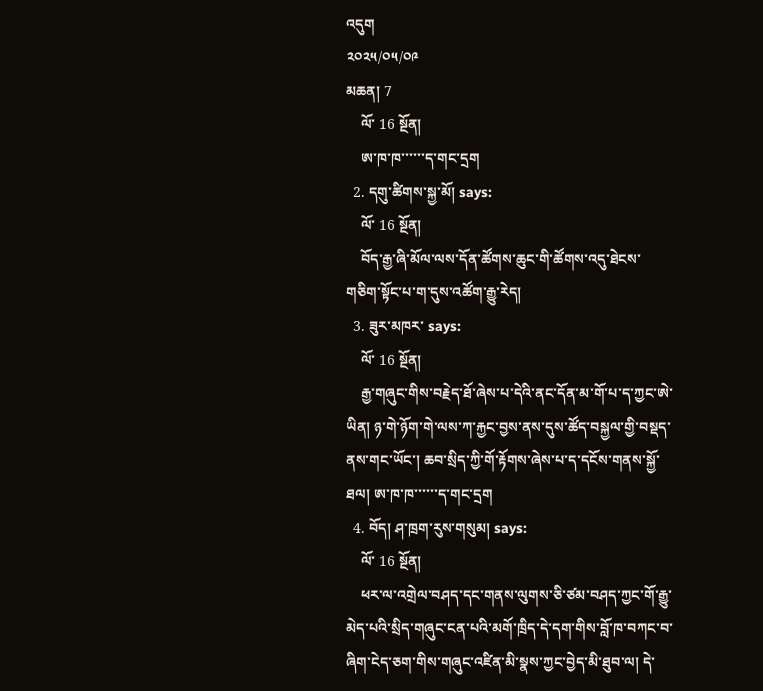འདུག
༢༠༢༥/༠༥/༠༩
མཆན། 7
    ལོ་ 16 སྔོན།
    ཨ་ཁ་ཁ་་་་་་ད་གང་དྲག
  2. དགུ་ཚིགས་སྐྱ་མོ། says:
    ལོ་ 16 སྔོན།
    བོད་རྒྱ་ཞི་མོལ་ལས་དོན་ཚོགས་ཆུང་གི་ཚོགས་འདུ་ཐེངས་གཅིག་སྟོང་པ་ག་དུས་འཚོག་རྒྱུ་རེད།
  3. ཟུར་མཁར་ says:
    ལོ་ 16 སྔོན།
    རྒྱ་གཞུང་གིས་བརྗེད་ཐོ་ཞེས་པ་དེའི་ནང་དོན་མ་གོ་པ་ད་ཀྱང་ཨེ་ཡིན། ཉ་གེ་ཉོག་གེ་ལས་ཀ་རྐྱང་བྱས་ནས་དུས་ཚོད་བསྐྱལ་གྱི་བསྡད་ནས་གང་ཡོང་། ཆབ་སྲིད་ཀྱི་གོ་རྟོགས་ཞེས་པ་ད་དངོས་གནས་སྐྱོ་ཐལ། ཨ་ཁ་ཁ་་་་་་ད་གང་དྲག
  4. བོད། ཤ་ཁྲག་རུས་གསུམ། says:
    ལོ་ 16 སྔོན།
    ཕར་ལ་འགྲེལ་བཤད་དང་གནས་ལུགས་ཅི་ཙམ་བཤད་ཀྱང་གོ་རྒྱུ་མེད་པའི་སྲིད་གཞུང་ངན་པའི་མགོ་ཁྲིད་དེ་དག་གིས་བློ་ཁ་བཀང་བ་ཞིག་ངེད་ཅག་གིས་གཞུང་འཛིན་མི་སྣས་ཀྱང་བྱེད་མི་ཐུབ་ལ། དེ་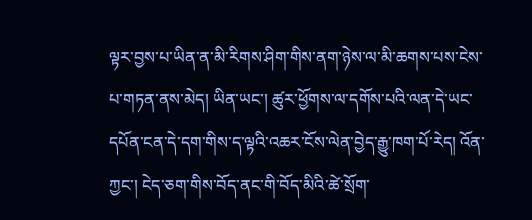ལྟར་བྱས་པ་ཡིན་ན་མི་རིགས་ཤིག་གིས་ནག་ཉེས་ལ་མི་ཆགས་པས་ངེས་པ་གཏན་ནས་མེད། ཡིན་ཡང་། ཚུར་ཕྱོགས་ལ་དགོས་པའི་ལན་དེ་ཡང་དཔོན་ངན་དེ་དག་གིས་ད་ལྟའི་འཆར་ངོས་ལེན་བྱེད་རྒྱུ་ཁག་པོ་རེད། འོན་ཀྱང་། ངེད་ཅག་གིས་བོད་ནང་གི་བོད་མིའི་ཚེ་སྲོག་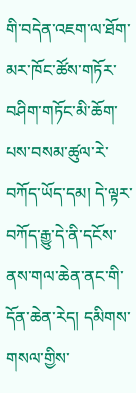གི་བདེན་འཇག་ལ་ཐོག་མར་ཁོང་ཚོས་གཏོར་བཤིག་གཏོང་མི་ཆོག་པས་བསམ་ཚུལ་རེ་བཀོད་ཡོད་དམ། དེ་ལྟར་བཀོད་རྒྱུ་དེ་ནི་དངོས་ནས་གལ་ཆེན་ནང་གི་དོན་ཆེན་རེད། དམིགས་གསལ་གྱིས་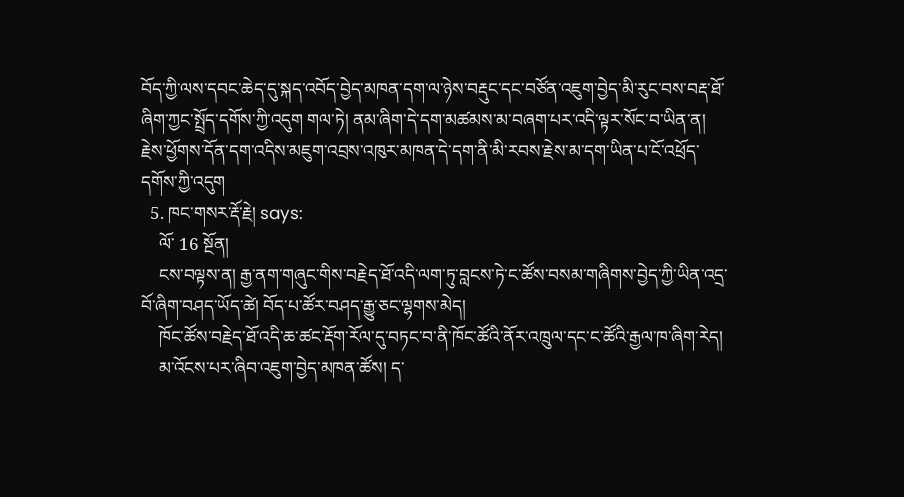བོད་ཀྱི་ལས་དབང་ཆེད་དུ་སྐད་འབོད་བྱེད་མཁན་དག་ལ་ཉེས་བརྡུང་དང་བཙོན་འཇུག་བྱེད་མི་རུང་བས་བརྡ་ཐོ་ཞིག་ཀྱང་སྤྲོད་དགོས་ཀྱི་འདུག གལ་ཏེ། ནམ་ཞིག་དེ་དག་མཚམས་མ་བཞག་པར་འདི་ལྟར་སོང་བ་ཡིན་ན། རྗེས་ཕྱོགས་དོན་དག་འདིས་མཇུག་འབྲས་འཁུར་མཁན་དེ་དག་ནི་མི་རབས་རྗེས་མ་དག་ཡིན་པ་ངོ་འཕྲོད་དགོས་ཀྱི་འདུག
  5. ཁང་གསར་རྡོ་རྗེ། says:
    ལོ་ 16 སྔོན།
    ངས་བལྟས་ན། རྒྱ་ནག་གཞུང་གིས་བརྗེད་ཐོ་འདི་ལག་ཏུ་བླངས་ཏེ་ང་ཚོས་བསམ་གཞིགས་བྱེད་ཀྱི་ཡིན་འདྲ་བོ་ཞིག་བཤད་ཡོད་ཚེ། བོད་པ་ཚོར་བཤད་རྒྱུ་ཅང་ལྷགས་མེད།
    ཁོང་ཚོས་བརྗེད་ཐོ་འདི་ཆ་ཚང་རྡོག་རོལ་དུ་བཏང་བ་ནི་ཁོང་ཚོའི་ནོར་འཁྲུལ་དང་ང་ཚོའི་རྒྱལ་ཁ་ཞིག་རེད།
    མ་འོངས་པར་ཞིབ་འཇུག་བྱེད་མཁན་ཚོས། ད་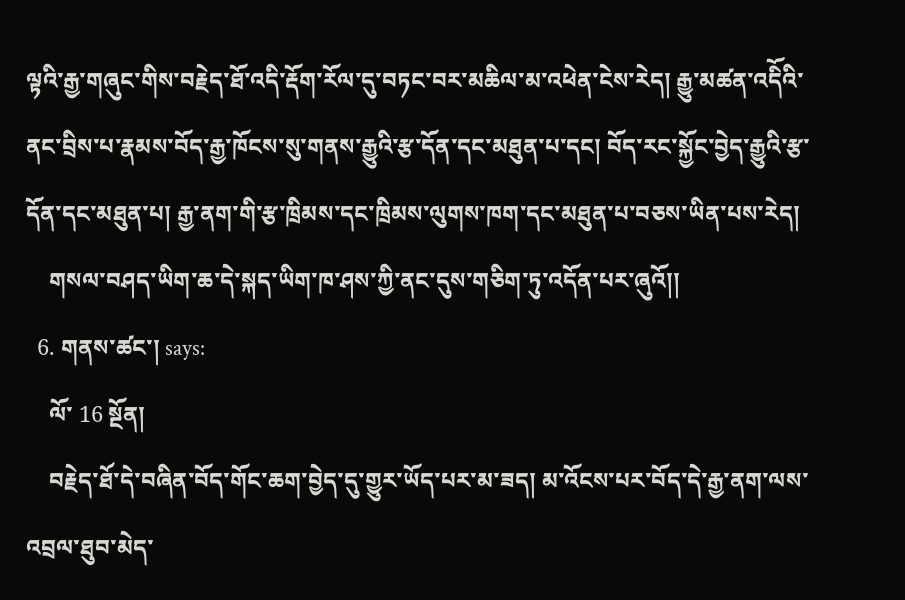ལྟའི་རྒྱ་གཞུང་གིས་བརྗེད་ཐོ་འདི་རྡོག་རོལ་དུ་བཏང་བར་མཆིལ་མ་འཕེན་ངེས་རེད། རྒྱུ་མཚན་འདིོའི་ནང་བྲིས་པ་རྣམས་བོད་རྒྱ་ཁོངས་སུ་གནས་རྒྱུའི་རྩ་དོན་དང་མཐུན་པ་དང། བོད་རང་སྐྱོང་བྱེད་རྒྱུའི་རྩ་དོན་དང་མཐུན་པ། རྒྱ་ནག་གི་རྩ་ཁྲིམས་དང་ཁྲིམས་ལུགས་ཁག་དང་མཐུན་པ་བཅས་ཡིན་པས་རེད།
    གསལ་བཤད་ཡིག་ཆ་དེ་སྐད་ཡིག་ཁ་ཤས་ཀྱི་ནང་དུས་གཅིག་ཏུ་འདོན་པར་ཞུའོ།།
  6. གནས་ཚང་། says:
    ལོ་ 16 སྔོན།
    བརྗེད་ཐོ་དེ་བཞིན་བོད་གོང་ཆག་བྱེད་དུ་གྱུར་ཡོད་པར་མ་ཟད། མ་འོངས་པར་བོད་དེ་རྒྱ་ནག་ལས་འབྲལ་ཐུབ་མེད་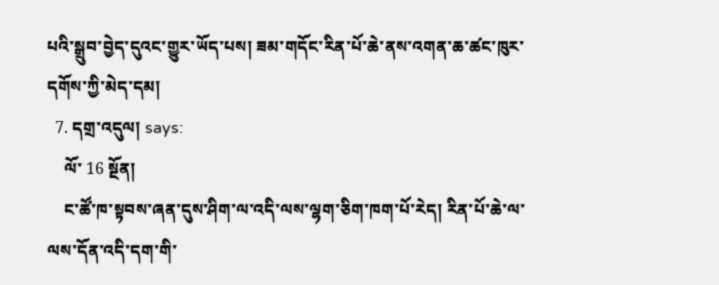པའི་སྒྲུབ་བྱེད་དུའང་གྱུར་ཡོད་པས། ཟམ་གདོང་རིན་པོ་ཆེ་ནས་འགན་ཆ་ཚང་ཁུར་དགོས་ཀྱི་མེད་དམ།
  7. དགྲ་འདུལ། says:
    ལོ་ 16 སྔོན།
    ང་ཚོ་ཁ་སྟབས་ཞན་དུས་ཤིག་ལ་འདི་ལས་ལྷག་ཅིག་ཁག་པོ་རེད། རིན་པོ་ཆེ་ལ་ལས་དོན་འདི་དག་གི་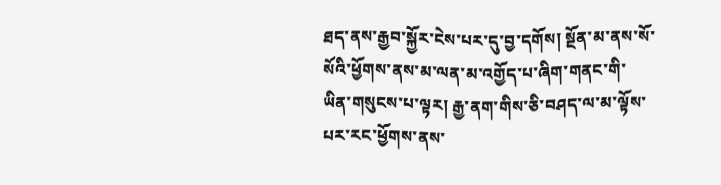ཐད་ནས་རྒྱབ་སྐྱོར་ངེས་པར་དུ་བྱ་དགོས། སྔོན་མ་ནས་སོ་སོའི་ཕྱོགས་ནས་མ་ལན་མ་འགྱོད་པ་ཞིག་གནང་གི་ཡིན་གསུངས་པ་ལྟར། རྒྱ་ནག་གིས་ཅི་བཤད་ལ་མ་ལྟོས་པར་རང་ཕྱོགས་ནས་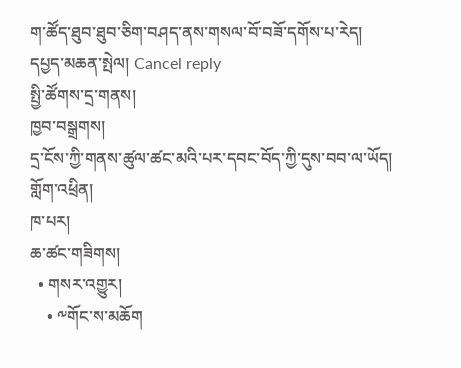ག་ཚོད་ཐུབ་ཐུབ་ཅིག་བཤད་ནས་གསལ་བོ་བཟོ་དགོས་པ་རེད།
དཔྱད་མཆན་སྤེལ། Cancel reply
སྤྱི་ཚོགས་དྲ་གནས།
ཁྱབ་བསྒྲགས།
དྲ་ངོས་ཀྱི་གནས་ཚུལ་ཚང་མའི་པར་དབང་བོད་ཀྱི་དུས་བབ་ལ་ཡོད།
གློག་འཕྲིན།
ཁ་པར།
ཆ་ཚང་གཟིགས།
  • གསར་འགྱུར།
    • ༸གོང་ས་མཆོག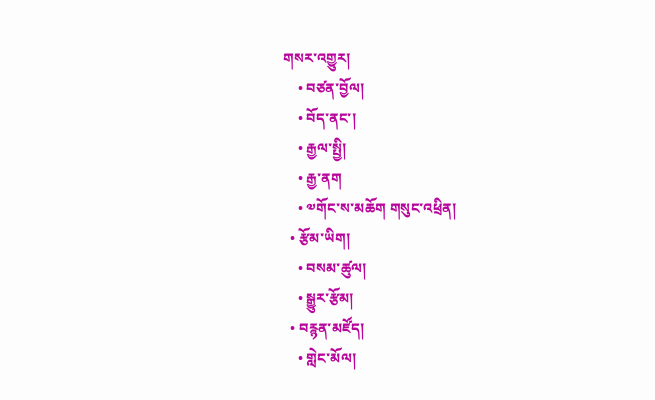གསར་འགྱུར།
    • བཙན་བྱོལ།
    • བོད་ནང་།
    • རྒྱལ་སྤྱི།
    • རྒྱ་ནག
    • ༧གོང་ས་མཆོག གསུང་འཕྲིན།
  • རྩོམ་ཡིག།
    • བསམ་ཚུལ།
    • སྒྱུར་རྩོམ།
  • བརྙན་མཛོད།
    • གླེང་མོལ།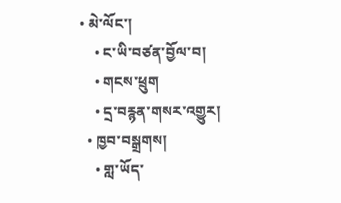• མེ་ལོང་།
    • ང་ཡི་བཙན་བྱོལ་བ།
    • གངས་ཕྲུག
    • དྲ་བརྙན་གསར་འགྱུར།
  • ཁྱབ་བསྒྲགས།
    • གླ་ཡོད་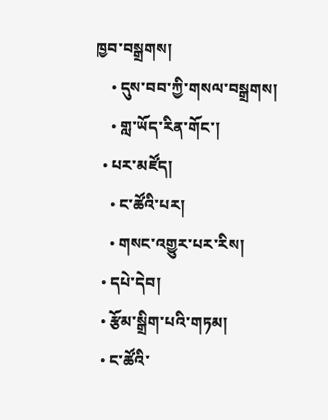ཁྱབ་བསྒྲགས།
    • དུས་བབ་ཀྱི་གསལ་བསྒྲགས།
    • གླ་ཡོད་རིན་གོང་།
  • པར་མཛོད།
    • ང་ཚོའི་པར།
    • གསང་འགྱུར་པར་རིས།
  • དཔེ་དེབ།
  • རྩོམ་སྒྲིག་པའི་གཏམ།
  • ང་ཚོའི་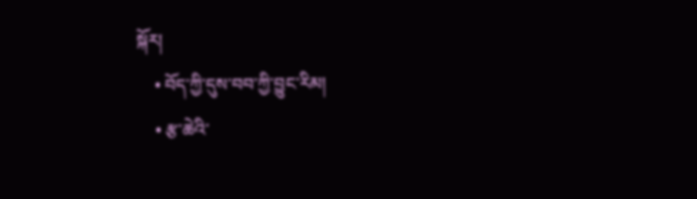སྐོར།
    • བོད་ཀྱི་དུས་བབ་ཀྱི་བྱུང་རིམ།
    • རྩ་ཆེའི་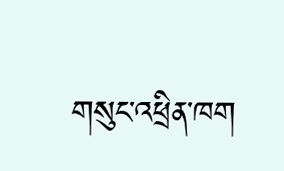གསུང་འཕྲིན་ཁག